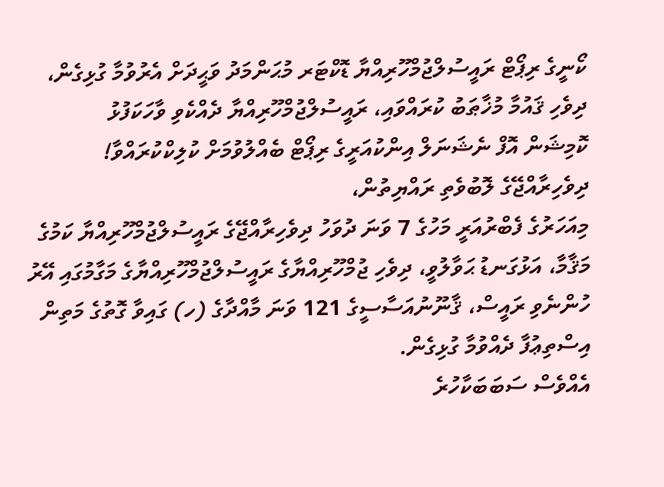ކޯނީގެ ރިޕޯޓް ރައީސުލްޖުމްހޫރިއްޔާ ޑޮކްޓަރ މުޙަންމަދު ވަޙީދަށް އެރުވުމާ ގުޅިގެން، ދިވެހި ޤައުމާ މުޚާޠަބު ކުރައްވައި، ރައީސުލްޖުމްހޫރިއްޔާ ދެއްކެވި ވާހަކަފުޅު
ކޮމިޝަން އޮފް ނެޝަނަލް އިންކުއަރީގެ ރިޕޯޓް ބެއްލުވުމަށް ކުލިކްކުރައްވާ!
ދިވެހިރާއްޖޭގެ ލޮބުވެތި ރައްޔިތުން،
މިއަހަރުގެ ފެބްރުއަރީ މަހުގެ 7 ވަނަ ދުވަހު ދިވެހިރާއްޖޭގެ ރައީސުލްޖުމްހޫރިއްޔާ ކަމުގެ މަޤާމާ، އަޅުގަނޑު ޙަވާލުވީ، ދިވެހި ޖުމްހޫރިއްޔާގެ ރައީސުލްޖުމްހޫރިއްޔާގެ މަގާމުގައި އޭރު ހުންނެވި ރައީސް، ޤާނޫނުއަސާސީގެ 121 ވަނަ މާއްދާގެ (ހ) ގައިވާ ގޮތުގެ މަތިން އިސްތިޢުފާ ދެއްވުމާ ގުޅިގެން.
އެއްވެސް ސަބަބަކާހުރެ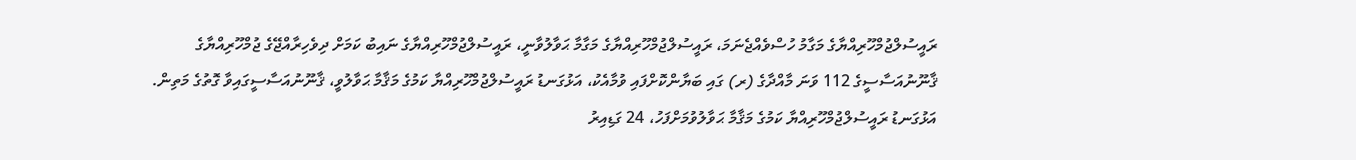ރައީސުލްޖުމްހޫރިއްޔާގެ މަގާމު ހުސްވެއްޖެނަމަ، ރައީސުލްޖުމްހޫރިއްޔާގެ މަގާމާ ޙަވާލުވާނީ، ރައީސުލްޖުމްހޫރިއްޔާގެ ނައިބު ކަމަށް ދިވެހިރާއްޖޭގެ ޖުމްހޫރިއްޔާގެ ޤާނޫނުއަސާސީގެ 112 ވަނަ މާއްދާގެ (ރ) ގައި ބަޔާންކޮށްފައި ވުމާއެކު، އަޅުގަނޑު ރައީސުލްޖުމްހޫރިއްޔާ ކަމުގެ މަޤާމާ ޙަވާލުވީ، ޤާނޫނުއަސާސީގައިވާ ގޮތުގެ މަތިން.
އަޅުގަނޑު ރައީސުލްޖުމްހޫރިއްޔާ ކަމުގެ މަޤާމާ ޙަވާލުވުމަށްފަހު، 24 ގަޑިއިރު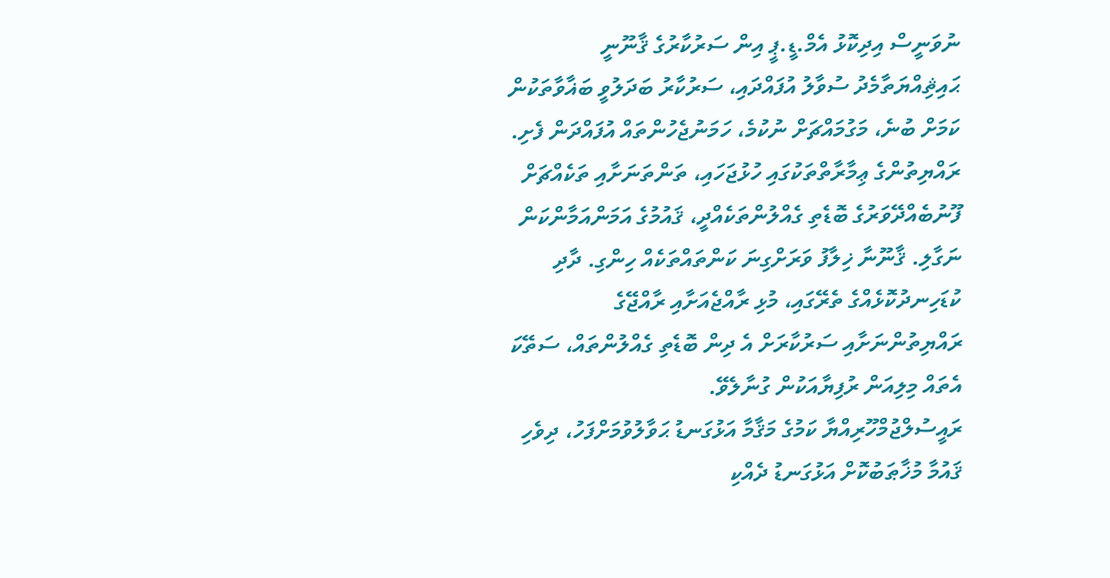ނުވަނީސް އިދިކޮޅު އެމް.ޑީ.ޕީ އިން ސަރުކާރުގެ ޤާނޫނީ ޙައިޘިއްޔަތާމެދު ސުވާލު އުފައްދައި، ސަރުކާރު ބަދަލުވީ ބަޣާވާތަކުން ކަމަށް ބުނެ، މަގުމައްޗަށް ނުކުމެ، ހަމަނުޖެހުންތައް އުފައްދަން ފެށި. ރައްޔިތުންގެ ޢިމާރާތްތަކުގައި ހުޅުޖަހައި، ތަންތަނަށާއި ތަކެއްޗަށް ފޫނުބެއްދޭވަރުގެ ބޮޑެތި ގެއްލުންތަކެއްދީ، ޤައުމުގެ އަމަންއަމާންކަން ނަގާލި. ޤާނޫނާ ޚިލާފު ވަރަށްގިނަ ކަންތައްތަކެއް ހިންގި. ދާދި ކުޑަހިނދުކޮޅެއްގެ ތެރޭގައި، މުޅި ރާއްޖެއަށާއި ރާއްޖޭގެ ރައްޔިތުންނަށާއި ސަރުކާރަށް އެ ދިން ބޮޑެތި ގެއްލުންތައް، ސަތޭކަ އެތައް މިލިއަން ރުފިޔާއަކުން ގުނާލެވޭ.
ރައީސުލްޖުމްހޫރިއްޔާ ކަމުގެ މަޤާމާ އަޅުގަނޑު ޙަވާލުވުމަށްފަހު، ދިވެހި ޤައުމާ މުޚާޠަބުކޮށް އަޅުގަނޑު ދެއްކި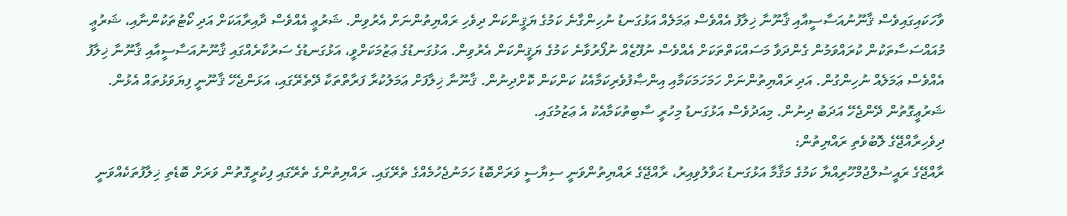ވާހަކައިގައިވެސް ޤާނޫނުއަސާސީއާއި ޤާނޫނާ ޚިލާފު އެއްވެސް ޢަމަލެއް އަޅުގަނޑު ނުހިންގާނެ ކަމުގެ ޔަޤީންކަން ދިވެހި ރައްޔިތުންނަށް އެރުވިން. ޝަރުޢީ އެއްވެސް ދާއިރާއަކަށް އަދި ކޯޓުތަކުންނާއި، ޝަރުޢީ މުއައްސަސާތަކުން ކުރައްވަމުން ގެންދަވާ މަސައްކަތްތަކަށް އެއްވެސް ނުފޫޒެއް ނުފޯރުވާނެ ކަމުގެ ޔަޤީންކަން އެރުވިން. އަޅުގަނޑުގެ ޢަޒުމަކަށްވީ، އަޅުގަނޑުގެ ސަރުކާރެއްގައި ޤާނޫނުއަސާސީއާއި ޤާނޫނާ ޚިލާފު އެއްވެސް ޢަމަލެއް ނުހިންގުން. އަދި ރައްޔިތުންނަށް ހަމަހަމަކަމާއި އިންޞާފުވެރިކަމާއެކު ކަންކަން ކޮށްދިނުން. ޤާނޫނާ ޚިލާފަށް ޢަމަލުކުރާ ފަރާތްތަކާ ދޭތެރޭގައި، އަޅަންޖެހޭ ޤާނޫނީ ފިޔަވަޅުތައް އެޅުން. ޝަރުޢީގޮތުން ދޭންޖެހޭ އަދަބު ދިނުން. މިއަދުވެސް އަޅުގަނޑު މިހުރީ ސާބިތުކަމާއެކު އެ ޢަޒުމުގައި.
ދިވެހިރާއްޖޭގެ ލޮބުވެތި ރައްޔިތުން:
ރާއްޖޭގެ ރައީސުލްޖުމްހޫރިއްޔާ ކަމުގެ މަޤާމާ އަޅުގަނޑު ޙަވާލުވިއިރު، ރާއްޖޭގެ ރައްޔިތުންވަނީ ސިޔާސީ ވަރަށްބޮޑު ހަމަނުޖެހުމެއްގެ ތެރޭގައި. ރައްޔިތުންގެ ތެރޭގައި ފިކުރީގޮތުން ވަރަށް ބޮޑެތި ޚިލާފުތަކެއްވަނީ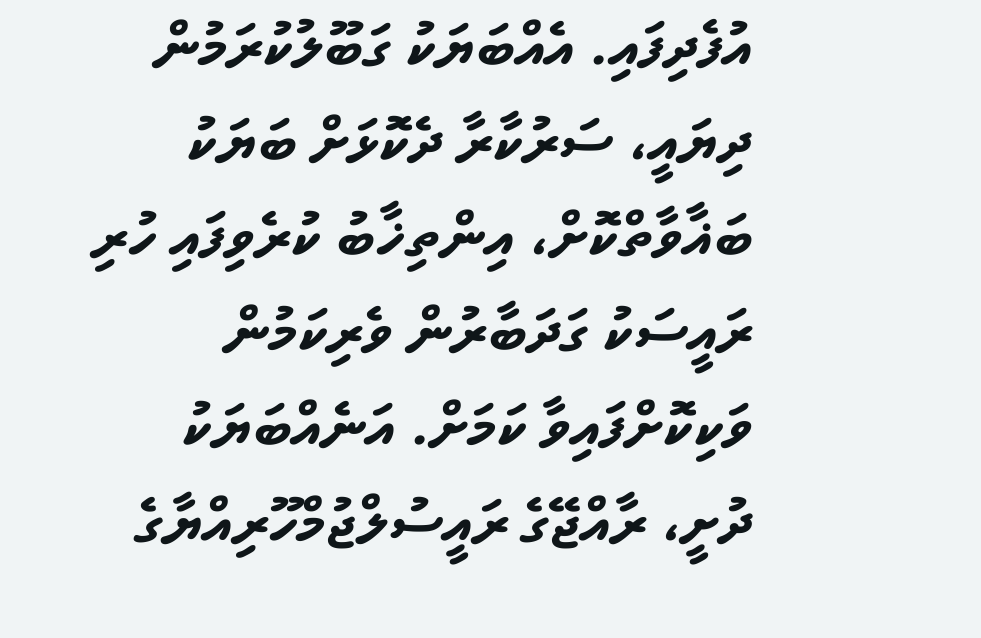އުފެދިފައި. އެއްބަޔަކު ގަބޫލުކުރަމުން ދިޔައީ، ސަރުކާރާ ދެކޮޅަށް ބަޔަކު ބަޣާވާތްކޮށް، އިންތިޚާބު ކުރެވިފައި ހުރި ރައީސަކު ގަދަބާރުން ވެރިކަމުން ވަކިކޮށްފައިވާ ކަމަށް. އަނެއްބަޔަކު ދުށީ، ރާއްޖޭގެ ރައީސުލްޖުމްހޫރިއްޔާގެ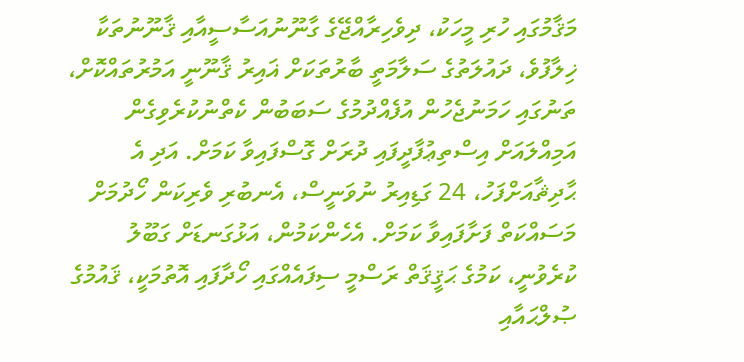މަޤާމުގައި ހުރި މީހަކު، ދިވެހިރާއްޖޭގެ ގާނޫނުއަސާސީއާއި ޤާނޫނުތަކާ ޚިލާފުވެ، ދައުލަތުގެ ސަލާމަތީ ބާރުތަކަށް ޣައިރު ޤާނޫނީ އަމުރުތައްކޮށް، ތަނުގައި ހަމަނުޖެހުން އުފެއްދުމުގެ ސަބަބުން ކެތްނުކުރެވިގެން އަމިއްލައަށް އިސްތިޢުފާދީފައި ދުރަށް ގޮސްފައިވާ ކަމަށް. އަދި އެ ޙާދިޘާއަށްފަހު، 24 ގަޑިއިރު ނުވަނީސް، އެނބުރި ވެރިކަން ހޯދުމަށް މަސައްކަތް ފަށާފައިވާ ކަމަށް. އެހެންކަމުން، އަޅުގަނޑަށް ގަބޫލު ކުރެވުނީ، ކަމުގެ ޙަޤީޤަތް ރަސްމީ ސިފައެއްގައި ހޯދާފައި އޮތުމަކީ، ޤައުމުގެ ޞުލްޙައާއި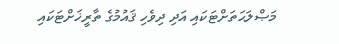މަޞްލަޙަތަށްޓަކައި އަދި ދިވެހި ޤައުމުގެ ތާރީޚަށްޓަކައި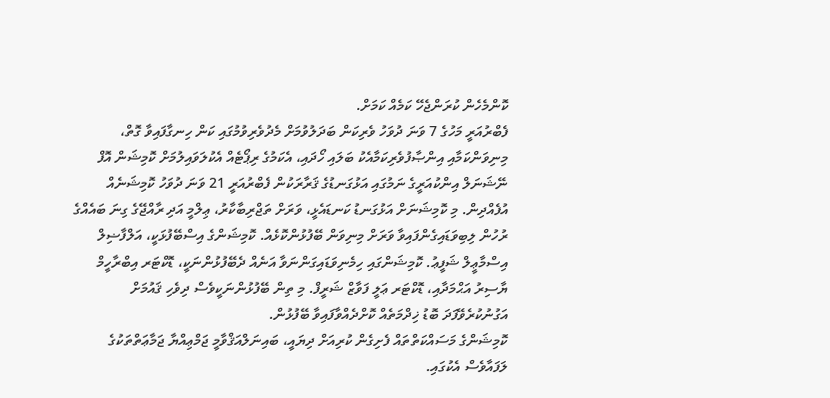ކޮންމެހެން ކުރަންޖެހޭ ކަމެއް ކަމަށް.
ފެބްރުއަރީ މަހުގެ 7 ވަނަ ދުވަހު ވެރިކަން ބަދަލުވުމަށް މެދުވެރިވުމުގައި ކަން ހިނގާފައިވާ ގޮތް، މިނިވަންކަމާއި އިންޞާފުވެރިކަމާއެކު ބަލައި ހޯދައި، އެކަމުގެ ރިޕޯޓެއް އެކުލަވައިލުމަށް ކޮމިޝަން އޮފް ނޭޝަނަލް އިންކުއަރީގެ ނަމުގައި އަޅުގަނޑުގެ ޤަރާރަކުން ފެބްރުއަރީ 21 ވަނަ ދުވަހު ކޮމިޝަނެއް އުފެއްދިން. މި ކޮމިޝަނަށް އަޅުގަނޑު ކަނޑައެޅީ، ވަރަށް ތަޖްރިބާކާރު، ޢިލްމީ އަދި ރާއްޖޭގެ ގިނަ ބައެއްގެ ރުހުން ލިބިވަޑައިގެންފައިވާ ވަރަށް މިނިވަން ބޭފުޅުންކޮޅެއް. ކޮމިޝަންގެ އިސްބޭފުޅަކީ، އަލްފާޟިލް އިސްމާޢީލް ޝަފީޢު. ކޮމިޝަންގައި ހިމެނިވަޑައިގަންނަވާ އަނެއް ދެބޭފުޅުންނަކީ، ޑޮކްޓަރ އިބްރާހީމް ޔާސިރު އަޙްމަދާއި، ޑޮކްޓަރ ޢަލީ ފަވާޒް ޝަރީފް. މި ތިން ބޭފުޅުންނަކީވެސް ދިވެހި ޤައުމަށް އަގުނުކުރެވޭފަދަ ބޮޑު ޚިދްމަތެއް ކޮށްދެއްވާފައިވާ ބޭފުޅުން.
ކޮމިޝަންގެ މަސައްކަތްތައް ފެށިގެން ކުރިއަށް ދިޔައީ، ބައިނަލްއަޤްވާމީ ޖަމްޢިއްޔާ ޖަމާޢަތްތަކުގެ ލަފައާވެސް އެކުގައި.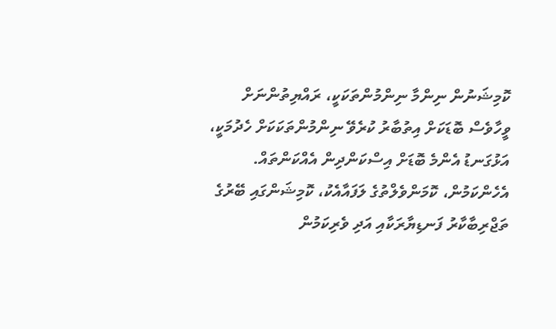ކޮމިޝަނުން ނިންމާ ނިންމުންތަކަކީ، ރައްޔިތުންނަށް ވީހާވެސް ބޮޑަކަށް އިތުބާރު ކުރެވޭ ނިންމުންތަކަކަށް ހެދުމަކީ، އަޅުގަނޑު އެންމެ ބޮޑަށް އިސްކަންދިން އެއްކަންތައް. އެހެންކަމުން، ކޮމަންވެލްތުގެ ލަފައާއެކު، ކޮމިޝަންގައި ބޭރުގެ ތަޖްރިބާކާރު ފަނޑިޔާރަކާއި އަދި ވެރިކަމުން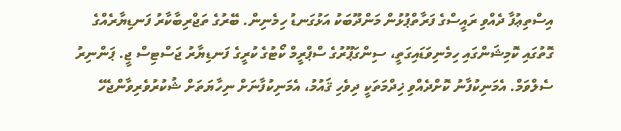އިސްތިޢުފާ ދެއްވި ރައީސްގެ ފަރާތްޕުޅުން މަންދޫބަކު އަޅުގަނޑު ހިމެނިން. ބޭރުގެ ތަޖްރިބާކާރު ފަނޑިޔާރެއްގެ ގޮތުގައި ކޮމިޝަންގައި ހިމެނިވަޑައިގަތީ، ސިންގަޕޫރުގެ ސްޕްރީމް ކޯޓުގެ ކުރީގެ ފަނޑިޔާރު ޖަސްޓިސް ޖީ. ޕަންނިރު ސެލްވަމް. އެމަނިކުފާނު ކޮށްދެއްވި ޚިދްމަތަކީ ދިވެހި ޤައުމު، އެމަނިކުފާނަށް ނިހާޔަތަށް ޝުކުރުވެރިވާންޖެހޭ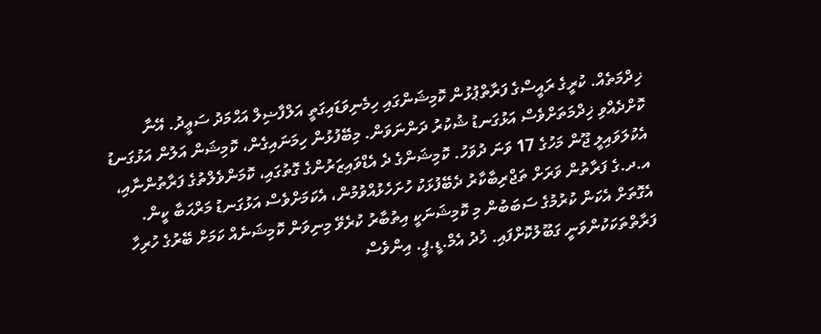ޚިދްމަތެއް. ކުރީގެ ރައީސްގެ ފަރާތްޕުޅުން ކޮމިޝަންގައި ހިމެނިވަޑައިގަތީ އަލްފާޟިލް އަޙްމަދު ސަޢީދު. އޭނާ ކޮށްދެއްވި ޚިދްމަތަށްވެސް އަޅުގަނޑު ޝުކުރު ދަންނަވަން. މިބޭފުޅުން ހިމަނައިގެން، ކޮމިޝަން އަލުން އަޅުގަނޑު އެކުލަވައިލީ ޖޫން މަހުގެ 17 ވަނަ ދުވަހު. ކޮމިޝަންގެ ދެ އެޑްވައިޒަރުންގެ ގޮތުގައި، ކޮމަންވެލްތުގެ ފަރާތުންނާއި، އ.ދ.ގެ ފަރާތުން ވަރަށް ތަޖްރިބާކާރު ދެބޭފުޅަކު ހުށަހެޅުއްވުމުން، އެކަމަށްވެސް އަޅުގަނޑު މަރްޙަބާ ކީން. އެގޮތަށް އެކަން ކުރުމުގެ ސަބަބުން މި ކޮމިޝަނަކީ އިތުބާރު ކުރެވޭ މިނިވަން ކޮމިޝަނެއް ކަމަށް ބޭރުގެ ހުރިހާ ފަރާތްތަކަކުންވަނީ ގަބޫލުކޮށްފައި. ޚުދު އެމް.ޑީ.ޕީ. އިންވެސް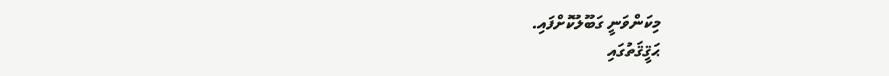މިކަންވަނީ ގަބޫލުކޮށްފައި.
ޙަޤީޤަތުގައި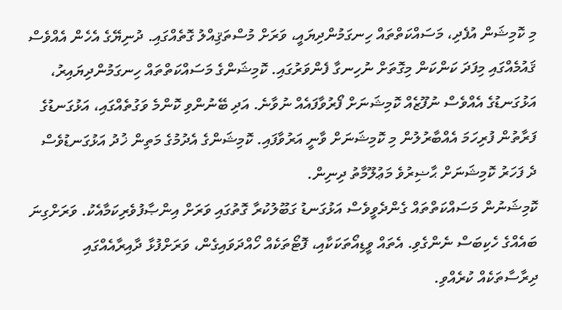މި ކޮމިޝަން އުފެދި، މަސައްކަތްތައް ހިނގަމުންދިޔައީ، ވަރަށް މުސްތަޤިއްލު ގޮތެއްގައި. ދުނިޔޭގެ އެހެން އެއްވެސް ޤައުމެއްގައި މިފަދަ ކަންކަން މިގޮތަށް ނުހިނގާ ފެންވަރުގައި. ކޮމިޝަންގެ މަސައްކަތްތައް ހިނގަމުންދިޔައިރު، އަޅުގަނޑުގެ އެއްވެސް ނުފޫޒެއް ކޮމިޝަނަށް ފޯރުވާފައެއް ނުވާނެ. އަދި ބޭނުންވި ކޮންމެ ވަގުތެއްގައި، އަޅުގަނޑުގެ ފަރާތުން ފުރިހަމަ އެއްބާރުލުން މި ކޮމިޝަނަށް ވާނީ އަރުވާފައި. ކޮމިޝަންގެ އެދުމުގެ މަތިން ޚުދު އަޅުގަނޑުވެސް ދެ ފަހަރު ކޮމިޝަނަށް ޙާޟިރުވެ މަޢުލޫމާތު ދިނިން.
ކޮމިޝަނުން މަސައްކަތްތައް ގެންދެވީވެސް އަޅުގަނޑު ގަބޫލުކުރާ ގޮތުގައި ވަރަށް އިންޞާފުވެރިކަމާއެކު. ވަރަށްގިނަ ބައެއްގެ ހެކިބަސް ނެންގެވި. އެތައް ވީޑިއޯތަކަކާއި، ފޮޓޯތަކެއް ހޯއްދަވައިގެން، ވަރަށްފުޅާ ދާއިރާއެއްގައި ދިރާސާތަކެއް ކުރެއްވި.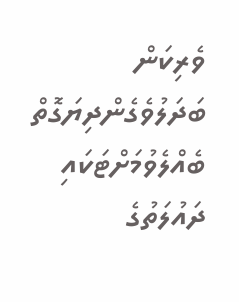ވެރިކަން ބަދަލުވެގެންދިޔަގޮތް ބެއްލެވުމަށްޓަކައި ދައުލަތުގެ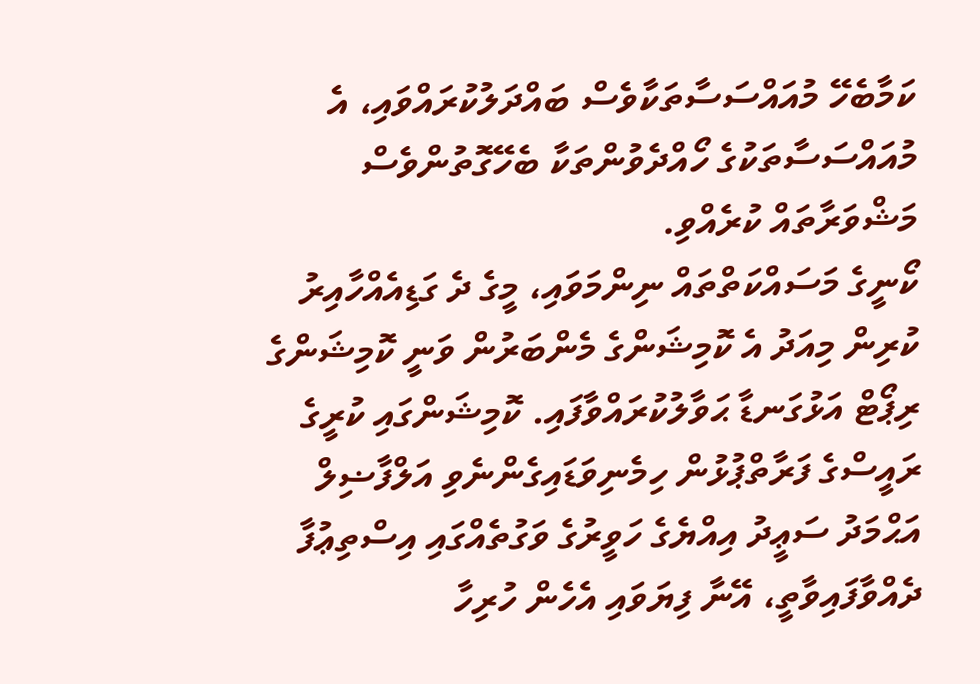ކަމާބެހޭ މުއައްސަސާތަކާވެސް ބައްދަލުކުރައްވައި، އެ މުއައްސަސާތަކުގެ ހޯއްދެވުންތަކާ ބެހޭގޮތުންވެސް މަޝްވަރާތައް ކުރެއްވި.
ކޯނީގެ މަސައްކަތްތައް ނިންމަވައި، މީގެ ދެ ގަޑިއެއްހާއިރު ކުރިން މިއަދު އެ ކޮމިޝަންގެ މެންބަރުން ވަނީ ކޮމިޝަންގެ ރިޕޯޓް އަޅުގަނޑާ ޙަވާލުކުރައްވާފައި. ކޮމިޝަންގައި ކުރީގެ ރައީސްގެ ފަރާތްޕުޅުން ހިމެނިވަޑައިގެންނެވި އަލްފާޟިލް އަޙްމަދު ސަޢީދު އިއްޔެގެ ހަވީރުގެ ވަގުތެއްގައި އިސްތިޢުފާ ދެއްވާފައިވާތީ، އޭނާ ފިޔަވައި އެހެން ހުރިހާ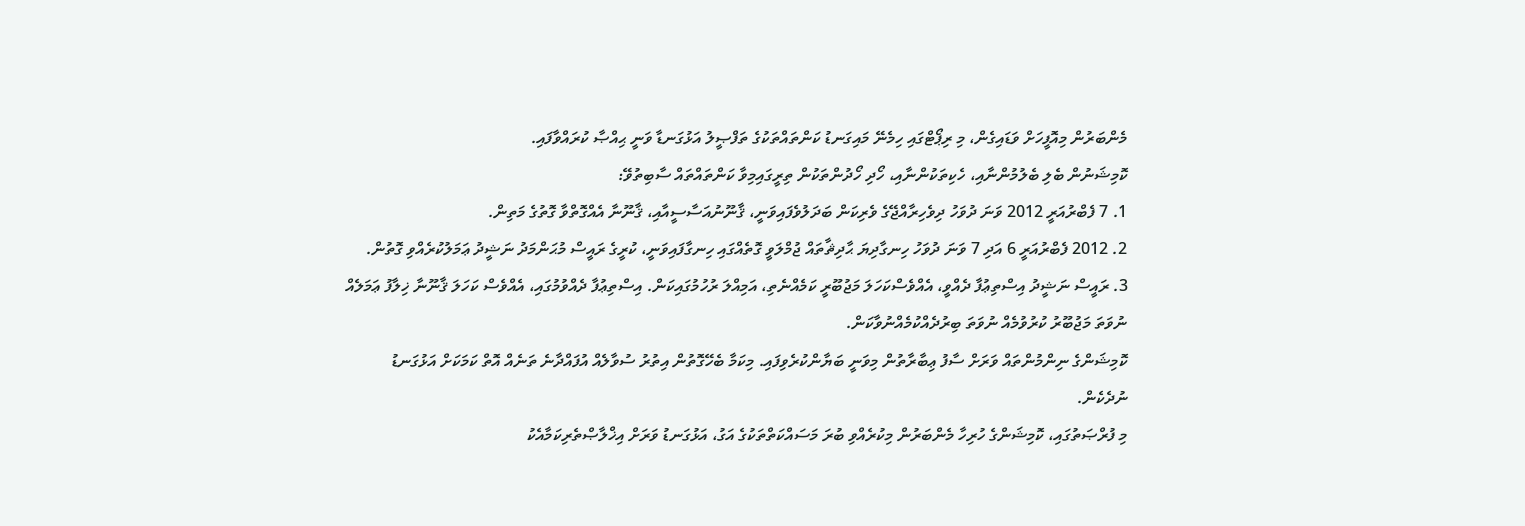މެންބަރުން މިއޮފީހަށް ވަޑައިގެން، މި ރިޕޯޓްގައި ހިމެނޭ މައިގަނޑު ކަންތައްތަކުގެ ތަފްޞީލު އަޅުގަނޑާ ވަނީ ޙިއްޞާ ކުރައްވާފައި.
ކޮމިޝަނުން ބެލި ބެލުމުންނާއި، ހެކިތަކުންނާއި، ހޯދި ހޯދުންތަކުން ތިރީގައިމިވާ ކަންތައްތައް ސާބިތުވޭ:
1. 7 ފެބްރުއަރީ 2012 ވަނަ ދުވަހު ދިވެހިރާއްޖޭގެ ވެރިކަން ބަދަލުވެފައިވަނީ، ޤާނޫނުއަސާސީއާއި، ޤާނޫނާ އެއްގޮތްވާ ގޮތުގެ މަތިން.
2. 2012 ފެބްރުއަރީ 6 އަދި 7 ވަނަ ދުވަހު ހިނގާދިޔަ ޙާދިޘާތައް ޖުމްލަވީ ގޮތެއްގައި ހިނގާފައިވަނީ، ކުރީގެ ރައީސް މުޙަންމަދު ނަޝީދު ޢަމަލުކުރެއްވި ގޮތުން.
3. ރައީސް ނަޝީދު އިސްތިޢުފާ ދެއްވީ، އެއްވެސްކަހަލަ މަޖުބޫރީ ކަމެއްނެތި، އަމިއްލަ ރުހުމުގައިކަން. އިސްތިޢުފާ ދެއްވުމުގައި، އެއްވެސް ކަހަލަ ޤާނޫނާ ޚިލާފު ޢަމަލެއް ނުވަތަ މަޖުބޫރު ކުރުވުމެއް ނުވަތަ ބިރުދެއްކުމެއްނުވާކަން.
ކޮމިޝަންގެ ނިންމުންތައް ވަރަށް ސާފު ޢިބާރާތުން މިވަނީ ބަޔާންކުރެވިފައި. މިކަމާ ބެހޭގޮތުން އިތުރު ސުވާލެއް އުފައްދާނެ ތަނެއް އޮތް ކަމަކަށް އަޅުގަނޑު ނުދެކެން.
މި ފުރްޞަތުގައި، ކޮމިޝަންގެ ހުރިހާ މެންބަރުން މިކުރެއްވި ބުރަ މަސައްކަތްތަކުގެ އަގު، އަޅުގަނޑު ވަރަށް އިޚްލާޞްތެރިކަމާއެކު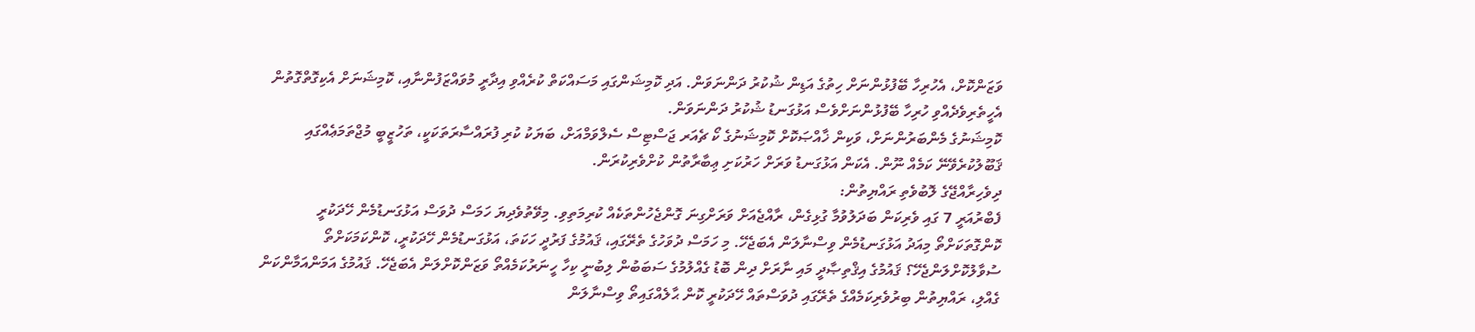ވަޒަންކޮށް، އެހުރިހާ ބޭފުޅުންނަށް ހިތުގެ އަޑިން ޝުކުރު ދަންނަވަން. އަދި ކޮމިޝަންގައި މަސައްކަތް ކުރެއްވި އިދާރީ މުވައްޒަފުންނާއި، ކޮމިޝަނަށް އެކިގޮތްގޮތުން އެހީތެރިވެދެއްވި ހުރިހާ ބޭފުޅުންނަށްވެސް އަޅުގަނޑު ޝުކުރު ދަންނަވަން.
ކޮމިޝަނުގެ މެންބަރުންނަށް، ވަކިން ޚާއްޞަކޮށް ކޮމިޝަނުގެ ކޯ ޗެއަރ ޖަސްޓިސް ސެލްވަމްއަށް، ބަޔަކު ކުރި ފުރައްސާރަތަކަކީ، ތަހުޒީބީ މުޖްތަމަޢެއްގައި ޤަބޫލުކުރެވޭނޭ ކަމެއް ނޫން. އެކަން އަޅުގަނޑު ވަރަށް ހަރުކަށި ޢިބާރާތުން ކުށްވެރިކުރަން.
ދިވެހިރާއްޖޭގެ ލޮބުވެތި ރައްޔިތުން:
ފެބްރުއަރީ 7 ގައި ވެރިކަން ބަދަލުވުމާ ގުޅިގެން، ރާއްޖެއަށް ވަރަށްގިނަ ގޮންޖެހުންތަކެއް ކުރިމަތިވި. މިވޭތުވެދިޔަ ހަމަސް ދުވަސް އަޅުގަނޑުމެން ހޭދަކުރީ ކޮންގޮތަކަށްތޯ މިއަދު އަޅުގަނޑުމެން ވިސްނާލަން އެބަޖެހޭ. މި ހަމަސް ދުވަހުގެ ތެރޭގައި، ޤައުމުގެ ފަރުދީ ހަކަތަ، އަޅުގަނޑުމެން ހޭދަކުރީ، ކޮންކަމަކަށްތޯ ސުވާލުކޮށްލަންޖެހޭ؟ ޤައުމުގެ އިޤްތިޞާދީ މައި ނާރަށް ދިން ބޮޑު ގެއްލުމުގެ ސަބަބުން ލިބުނީ ކިހާ ހީނަރުކަމެއްތޯ ވަޒަންކޮށްލަން އެބަޖެހޭ. ޤައުމުގެ އަމަންއަމާންކަން ގެއްލި، ރައްޔިތުން ބިރުވެރިކަމެއްގެ ތެރޭގައި ދުވަސްތައް ހޭދަކުރީ ކޮން ޙާލެއްގައިތޯ ވިސްނާލަން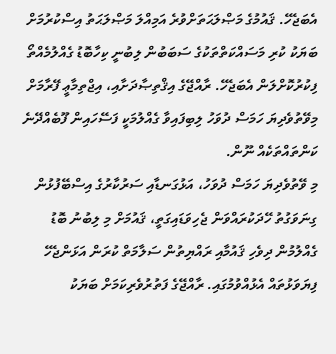އެބަޖެހޭ. ޤައުމުގެ މަޞްލަޙަތަށްވުރެ އަމިއްލަ މަޞްލަޙަތު އިސްކުރުމަށް ބަޔަކު ކުރި މަސައްކަތްތަކުގެ ސަބަބުން ލިބުނީ ކިހާބޮޑު ގެއްލުމެއްތޯ ފިކުރުކޮށްލަން އެބަޖެހޭ. ރާއްޖޭގެ އިޤްތިޞާދަށާއި، އިޖްތިމާޢީ ފޭރާމަށް މިވޭތުވެދިޔަ ހަމަސް ދުވަހު ލިބިފައިވާ ގެއްލުމަކީ ފަސޭހައިން ފޫބެއްދޭނެ ކަންތައްތަކެއް ނޫން.
މި ވޭތުވެދިޔަ ހަމަސް ދުވަހު، އަޅުގަނޑާއި ސަރުކާރުގެ އިސްބޭފުޅުން ގިނަވަގުތު ހޭދަކުރައްވަން ޖެހިވަޑައިގަތީ، ޤައުމަށް މި ލިބުނު ބޮޑު ގެއްލުމުން ދިވެހި ޤައުމާއި ރައްޔިތުން ސަލާމަތް ކުރަން އަޅަންޖެހޭ ފިޔަވަޅުތައް އެޅުއްވުމުގައި. ރާއްޖޭގެ ފަތުރުވެރިކަމަށް ބަޔަކު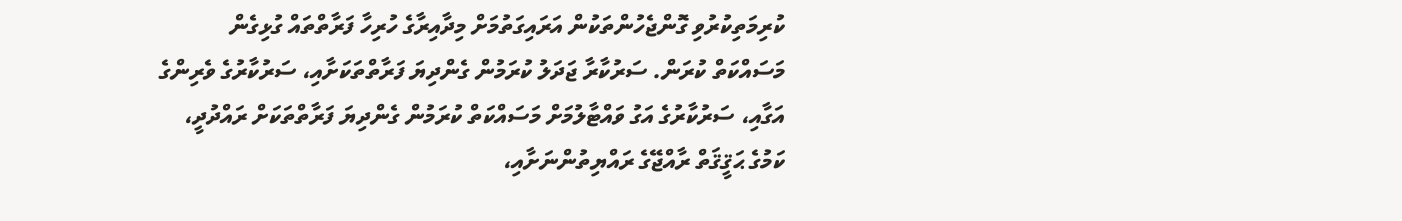ކުރިމަތިކުރުވި ގޮންޖެހުންތަކުން އަރައިގަތުމަށް މިދާއިރާގެ ހުރިހާ ފަރާތްތައް ގުޅިގެން މަސައްކަތް ކުރަން. ސަރުކާރާ ޖަދަލު ކުރަމުން ގެންދިޔަ ފަރާތްތަކަށާއި، ސަރުކާރުގެ ވެރިންގެ އަގާއި، ސަރުކާރުގެ އަގު ވައްޓާލުމަށް މަސައްކަތް ކުރަމުން ގެންދިޔަ ފަރާތްތަކަށް ރައްދުދީ، ކަމުގެ ޙަޤީޤަތް ރާއްޖޭގެ ރައްޔިތުންނަށާއި،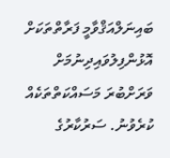ބައިނަލްއަޤްވާމީ ފަރާތްތަކަށް އޮޅުންފިލުވައިދިނުމަށް ވަރަށްބުރަ މަސައްކަތްތަކެއް ކުރެވުނު. ސަރުކާރުގެ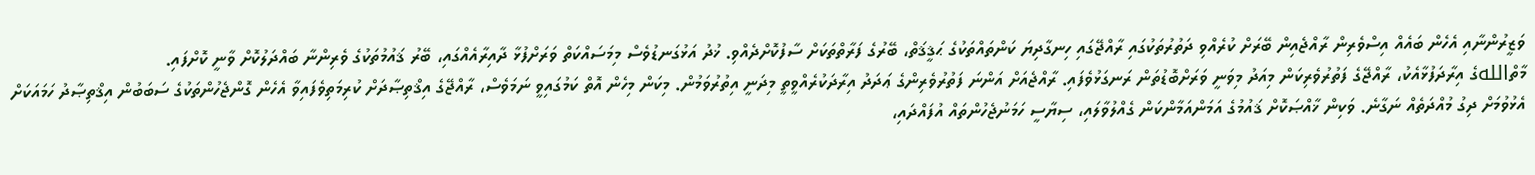ވަޒީރުންނާއި އެހެން ބައެއް އިސްވެރިން ރާއްޖެއިން ބޭރަށް ކުރެއްވި ދަތުރުތަކުގައި ރާއްޖޭގައި ހިނގާދިޔަ ކަންތައްތަކުގެ ޙަޤީޤަތް، ބޭރުގެ ފަރާތްތަކަށް ސާފުކޮށްދެއްވި. ޚުދު އަޅުގަނޑުވެސް މިމަސައްކަތް ވަރަށްފުޅާ ދާއިރާއެއްގައި، ބޭރު ޤައުމުތަކުގެ ވެރިންނާ ބައްދަލުކޮށް ވާނީ ކޮށްފައި.
މާތްاللهގެ އިރާދަފުޅާއެކު، ރާއްޖޭގެ ފަތުރުވެރިކަން މިއަދު މިވަނީ ވަރަށްބޮޑުތަން ރަނގަޅުވެފައި. ރާއްޖެއަށް އަންނަ ފަތުރުވެރިންގެ ޢަދަދު އިރާދަކުރެއްވީތީ މިދަނީ އިތުރުވަމުން. މިކަން މިހެން އޮތް ކަމުގައިވީ ނަމަވެސް، ރާއްޖޭގެ އިޤްތިޞާދަށް ކުރިމަތިވެފައިވާ އެހެން ގޮންޖެހުންތަކުގެ ސަބަބުން އިޤްތިޞާދު ހަމައަކަށް އެޅުވުމަށް ދިގު މުއްދަތެއް ނަގާނެ. ވަކިން ޚާއްޞަކޮށް ޤައުމުގެ އަމަންއަމާންކަން ގެއްލުވާލައި، ސިޔާސީ ހަމަނުޖެހުންތައް އުފައްދައި،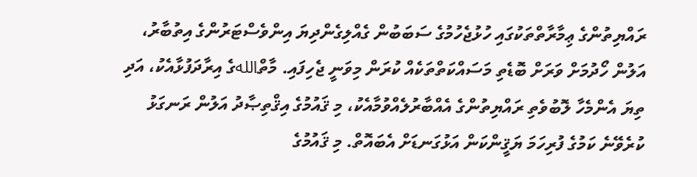ރައްޔިތުންގެ ޢިމާރާތްތަކުގައި ހުޅުޖެހުމުގެ ސަބަބުން ގެއްލިގެންދިޔަ އިންވެސްޓަރުންގެ އިތުބާރު، އަލުން ހޯދުމަށް ވަރަށް ބޮޑެތި މަސައްކަތްތަކެއް ކުރަން މިވަނީ ޖެހިފައި. މާތްاللهގެ އިރާދަފުޅާއެކު، އަދި ތިޔަ އެންމެހާ ލޮބުވެތި ރައްޔިތުންގެ އެއްބާރުލެއްވުމާއެކު، މި ޤައުމުގެ އިޤްތިޞާދު އަލުން ރަނގަޅު ކުރެވޭނެ ކަމުގެ ފުރިހަމަ ޔަޤީންކަން އަޅުގަނޑަށް އެބައޮތް. މި ޤައުމުގެ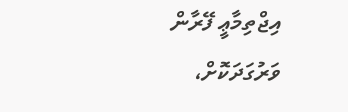އިޖްތިމާޢީ ފޭރާން ވަރުގަދަކޮށް،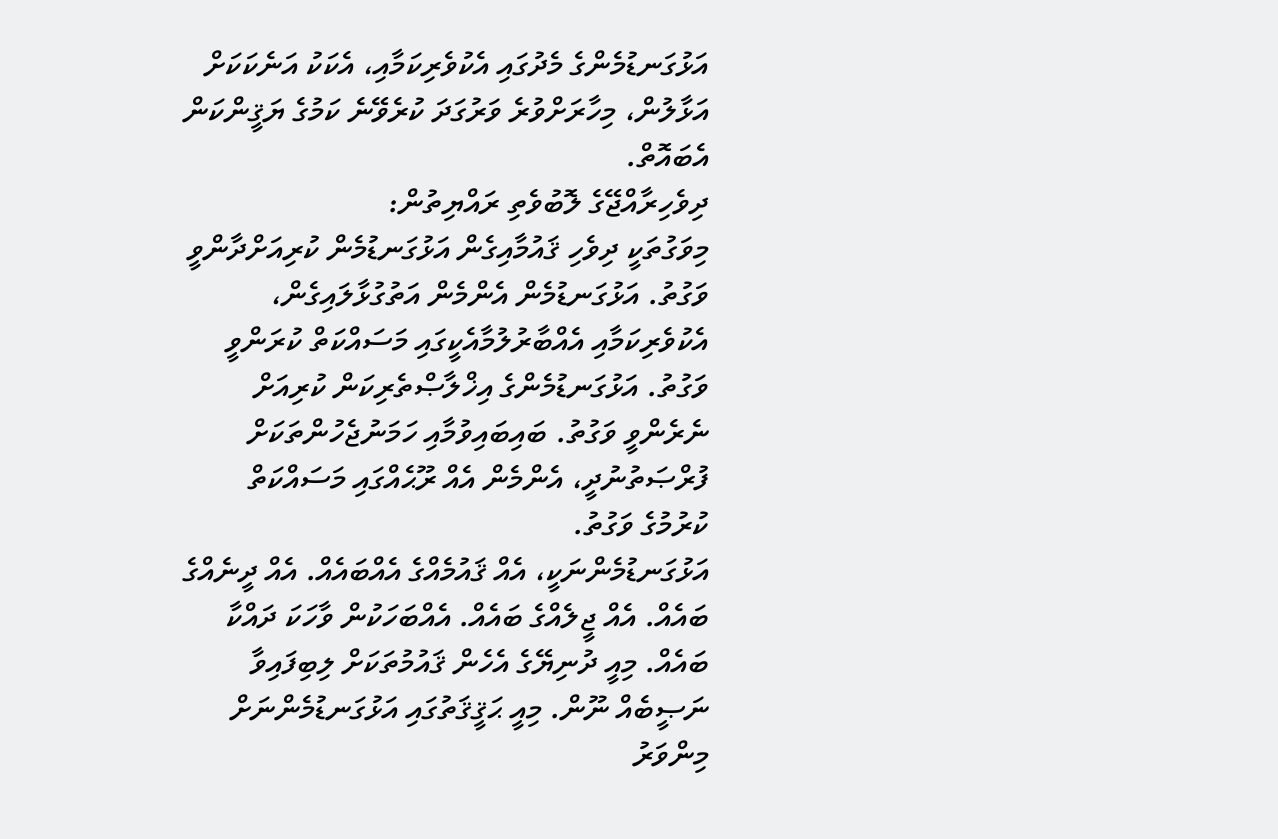އަޅުގަނޑުމެންގެ މެދުގައި އެކުވެރިކަމާއި، އެކަކު އަނެކަކަށް އަޅާލުން، މިހާރަށްވުރެ ވަރުގަދަ ކުރެވޭނެ ކަމުގެ ޔަޤީންކަން އެބައޮތް.
ދިވެހިރާއްޖޭގެ ލޮބުވެތި ރައްޔިތުން:
މިވަގުތަކީ ދިވެހި ޤައުމާއިގެން އަޅުގަނޑުމެން ކުރިއަށްދާންވީ ވަގުތު. އަޅުގަނޑުމެން އެންމެން އަތުގުޅާލައިގެން، އެކުވެރިކަމާއި އެއްބާރުލުމާއެކީގައި މަސައްކަތް ކުރަންވީ ވަގުތު. އަޅުގަނޑުމެންގެ އިޚްލާޞްތެރިކަން ކުރިއަށް ނެރެންވީ ވަގުތު. ބައިބައިވުމާއި ހަމަނުޖެހުންތަކަށް ފުރްޞަތުނުދީ، އެންމެން އެއް ރޫޙެއްގައި މަސައްކަތް ކުރުމުގެ ވަގުތު.
އަޅުގަނޑުމެންނަކީ، އެއް ޤައުމެއްގެ އެއްބައެއް. އެއް ދީނެއްގެ ބައެއް. އެއް ޖީލެއްގެ ބައެއް. އެއްބަހަކުން ވާހަކަ ދައްކާ ބައެއް. މިއީ ދުނިޔޭގެ އެހެން ޤައުމުތަކަށް ލިބިފައިވާ ނަޞީބެއް ނޫން. މިއީ ޙަޤީޤަތުގައި އަޅުގަނޑުމެންނަށް މިންވަރު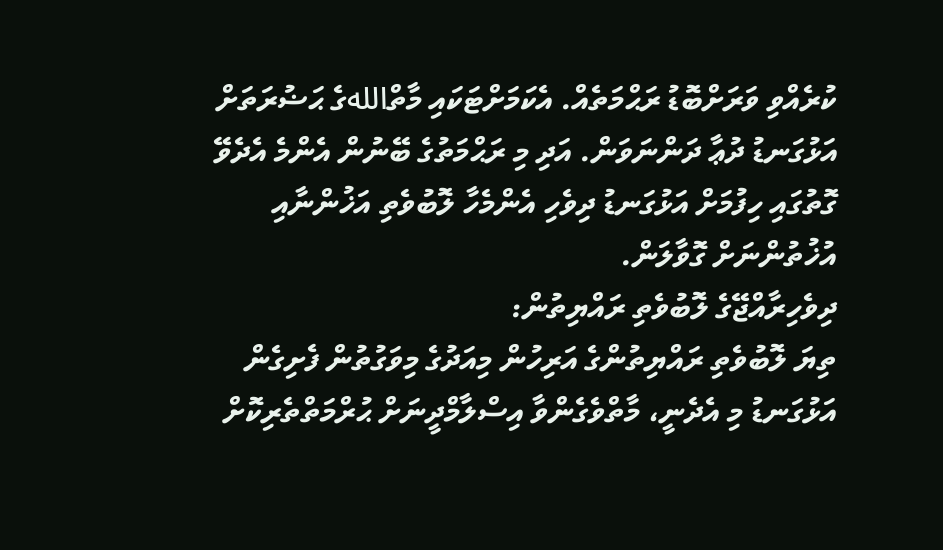ކުރެއްވި ވަރަށްބޮޑު ރަޙްމަތެއް. އެކަމަށްޓަކައި މާތްاللهގެ ޙަޟުރަތަށް އަޅުގަނޑު ދުޢާ ދަންނަވަން. އަދި މި ރަޙްމަތުގެ ބޭނުން އެންމެ އެދެވޭ ގޮތުގައި ހިފުމަށް އަޅުގަނޑު ދިވެހި އެންމެހާ ލޮބުވެތި އަޚުންނާއި އުޚުތުންނަށް ގޮވާލަން.
ދިވެހިރާއްޖޭގެ ލޮބުވެތި ރައްޔިތުން:
ތިޔަ ލޮބުވެތި ރައްޔިތުންގެ އަރިހުން މިއަދުގެ މިވަގުތުން ފެށިގެން އަޅުގަނޑު މި އެދެނީ، މާތްވެގެންވާ އިސްލާމްދީނަށް ޙުރްމަތްތެރިކޮށް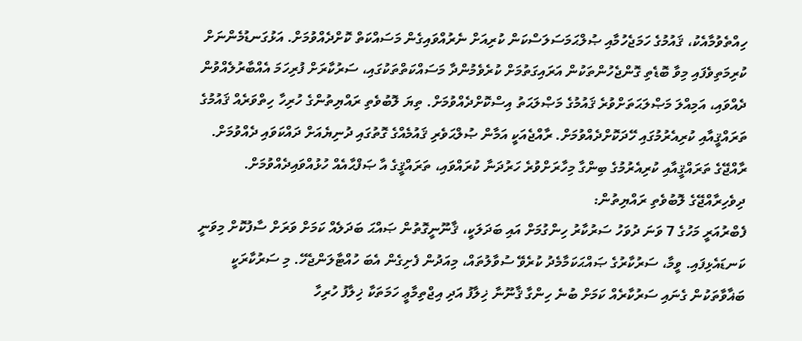ހިއްތެވުމާއެކު، ޤައުމުގެ ހަމަޖެހުމާއި ޞުލްޙަމަސަލަސްކަން ކުރިއަށް ނެރުއްވައިގެން މަސައްކަތް ކޮށްދެއްވުމަށް. އަޅުގަނޑުމެންނަށް ކުރިމަތިވެފައި މިވާ ބޮޑެތި ގޮންޖެހުންތަކުން އަރައިގަތުމަށް ކުރެވެމުންދާ މަސައްކަތްތަކުގައި، ސަރުކާރަށް ފުރިހަމަ އެއްބާރުލެއްވުން ދެއްވައި، އަމިއްލަ މަޞްލަޙަތަށްވުރެ ޤައުމުގެ މަޞްލަޙަތު އިސްކޮށްދެއްވުމަށް. ތިޔަ ލޮބުވެތި ރައްޔިތުންގެ ހުރިހާ ހިތްވަރެއް ޤައުމުގެ ތަރައްޤީއާއި ކުރިއެރުމުގައި ހޭދަކޮށްދެއްވުމަށް. ރާއްޖެއަކީ އަމާން ޞުލްޙަވެރި ޤައުމެއްގެ ގޮތުގައި ދުނިޔެއަށް ދައްކަވައި ދެއްވުމަށް. ރާއްޖޭގެ ތަރައްޤީއާއި ކުރިއެރުމުގެ ބިންގާ މިހާރަށްވުރެ ހަރުދަނާ ކުރައްވައި، ތަރައްޤީގެ އާ ޞަފްޙާއެއް ހުޅުއްވައިދެއްވުމަށް.
ދިވެހިރާއްޖޭގެ ލޮބުވެތި ރައްޔިތުން:
ފެބްރުއަރީ މަހުގެ 7 ވަނަ ދުވަހު ސަރުކާރު ހިންގުމަށް އައި ބަދަލަކީ، ޤާނޫނީގޮތުން ޞައްޙަ ބަދަލެއް ކަމަށް ވަރަށް ސާފުކޮށް މިވަނީ ކަނޑައެޅިފައި. ވީމާ، ސަރުކާރުގެ ޞައްޙަކަމާމެދު ކުރެވޭ ސުވާލުތައް، މިއަދުން ފެށިގެން އެބަ ހުއްޓާލަންޖެހޭ. މި ސަރުކާރަކީ ބަޣާވާތަކުން ގެނައި ސަރުކާރެއް ކަމަށް ބުނެ ހިންގާ ޤާނޫނާ ޚިލާފު އަދި އިޖްތިމާޢީ ހަމަތަކާ ޚިލާފު ހުރިހާ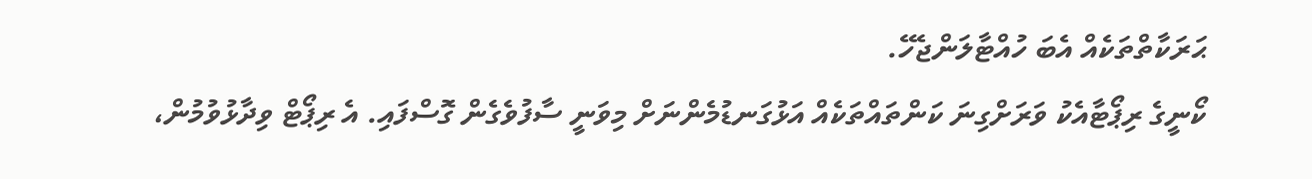ޙަރަކާތްތަކެއް އެބަ ހުއްޓާލަންޖެހޭ.
ކޯނީގެ ރިޕޯޓާއެކު ވަރަށްގިނަ ކަންތައްތަކެއް އަޅުގަނޑުމެންނަށް މިވަނީ ސާފުވެގެން ގޮސްފައި. އެ ރިޕޯޓް ވިދާޅުވުމުން،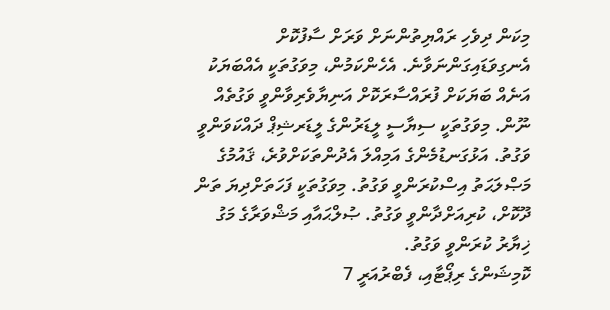މިކަން ދިވެހި ރައްޔިތުންނަށް ވަރަށް ސާފުކޮށް އެނގިވަޑައިގަންނަވާނެ. އެހެންކަމުން، މިވަގުތަކީ އެއްބަޔަކު އަނެއް ބަޔަކަށް ފުރައްސާރަކޮށް އަނިޔާވެރިވާންވީ ވަގުތެއް ނޫން. މިވަގުތަކީ ސިޔާސީ ލީޑަރުންގެ ލީޑަރޝިޕް ދައްކަވަންވީ ވަގުތު. އަޅުގަނޑުމެންގެ އަމިއްލަ އެދުންތަކަށްވުރެ، ޤައުމުގެ މަޞްލަޙަތު އިސްކުރަންވީ ވަގުތު. މިވަގުތަކީ ފަހަތަށްދިޔަ ތަން ދޫކޮށް، ކުރިއަށްދާންވީ ވަގުތު. ޞުލްޙައާއި މަޝްވަރާގެ މަގު ޚިޔާރު ކުރަންވީ ވަގުތު.
ކޮމިޝަންގެ ރިޕޯޓާއި، ފެބްރުއަރީ 7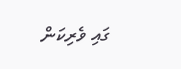ގައި ވެރިކަން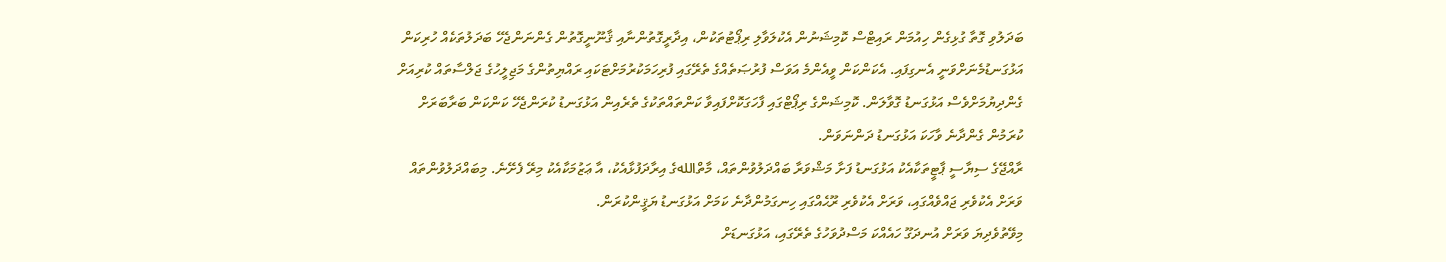ބަދަލުވި ގޮތާ ގުޅިގެން ހިއުމަން ރައިޓްސް ކޮމިޝަނުން އެކުލަވާލި ރިޕޯޓުތަކުން، އިދާރީގޮތުންނާއި ޤާނޫނީގޮތުން ގެންނަންޖެހޭ ބަދަލުތަކެއް ހުރިކަން އަޅުގަނޑުމެނަށްވަނީ އެނގިފައި. އެކަންކަން ވީއެންމެ އަވަސް ފުރުޞަތެއްގެ ތެރޭގައި ފުރިހަމަކުރުމަށްޓަކައި ރައްޔިތުންގެ މަޖިލީހުގެ ޖަލްސާތައް ކުރިއަށް ގެންދިޔުމަށްވެސް އަޅުގަނޑު ގޮވާލަން. ކޮމިޝަންގެ ރިޕޯޓްގައި ފާހަގަކޮށްފައިވާ ކަންތައްތަކުގެ ތެރެއިން އަޅުގަނޑު ކުރަންޖެހޭ ކަންކަން ބަރާބަރަށް ކުރަމުން ގެންދާނެ ވާހަކަ އަޅުގަނޑު ދަންނަވަން.
ރާއްޖޭގެ ސިޔާސީ ޕާޓީތަކާއެކު އަޅުގަނޑު ފަށާ މަޝްވަރާ ބައްދަލުވުންތައް، މާތްاللهގެ އިރާދަފުޅާއެކު، އާ ޢަޒުމަކާއެކު މިރޭ ފެށޭނެ. މިބައްދަލުވުންތައް ވަރަށް އެކުވެރި ޖައްވެއްގައި، ވަރަށް އެކުވެރި ރޫޙެއްގައި ހިނގަމުންދާނެ ކަމަށް އަޅުގަނޑު ޔަޤީންކުރަން.
މިވޭތުވެދިޔަ ވަރަށް އުނދަގޫ ހައެއްކަ މަސްދުވަހުގެ ތެރޭގައި، އަޅުގަނޑަށް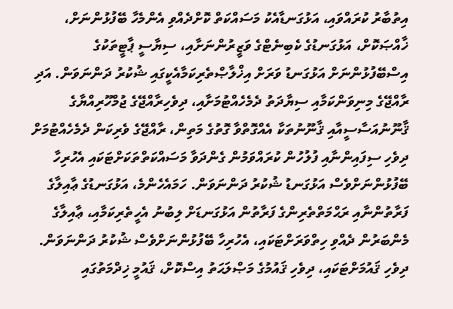އިތުބާރު ކުރައްވައި، އަޅުގަނޑާއެކު މަސައްކަތް ކޮށްދެއްވި އެންމެހާ ބޭފުޅުންނަށް، ޚާއްޞަކޮށް، އަޅުގަނޑުގެ ކެބިނެޓްގެ ވަޒީރުންނަށާއި، ސިޔާސީ ޕާޓީތަކުގެ އިސްބޭފުޅުންނަށް އަޅުގަނޑު ވަރަށް އިޚްލާޞްތެރިކަމާއެކީގައި ޝުކުރު ދަންނަވަން. އަދި ރާއްޖޭގެ މިނިވަންކަމާއި ސިޔާދަތު ދެމެހެއްޓުމަށާއި، ދިވެހިރާއްޖޭގެ ޖުމްހޫރިއްޔާގެ ޤާނޫނުއަސާސީއާއި ޤާނޫނުތަކާ އެއްގޮތްވާ ގޮތުގެ މަތިން، ރާއްޖޭގެ ވެރިކަން ދެމެހެއްޓުމަށް ދިވެހި ސިފައިންނާއި ފުލުހުން ކުރައްވަމުން ގެންދަވާ މަސައްކަތްތަކަށްޓަކައި އެހުރިހާ ބޭފުޅުންނަށްވެސް އަޅުގަނޑު ޝުކުރު ދަންނަވަން. ހަމައެހެންމެ، އަޅުގަނޑުގެ ޢާއިލާގެ ފަރާތުންނާއި ރަޙްމަތްތެރިންގެ ފަރާތުން އަޅުގަނޑަށް ލިބުނު އެހީތެރިކަމާއި، ޢާއިލާގެ މެންބަރުން ދެއްވި ހިތްވަރަށްޓަކައި، އެހުރިހާ ބޭފުޅުންނަށްވެސް ޝުކުރު ދަންނަވަން. ދިވެހި ޤައުމަށްޓަކައި، ދިވެހި ޤައުމުގެ މަޞްލަޙަތު އިސްކޮށް، ޤައުމީ ޚިދްމަތުގައި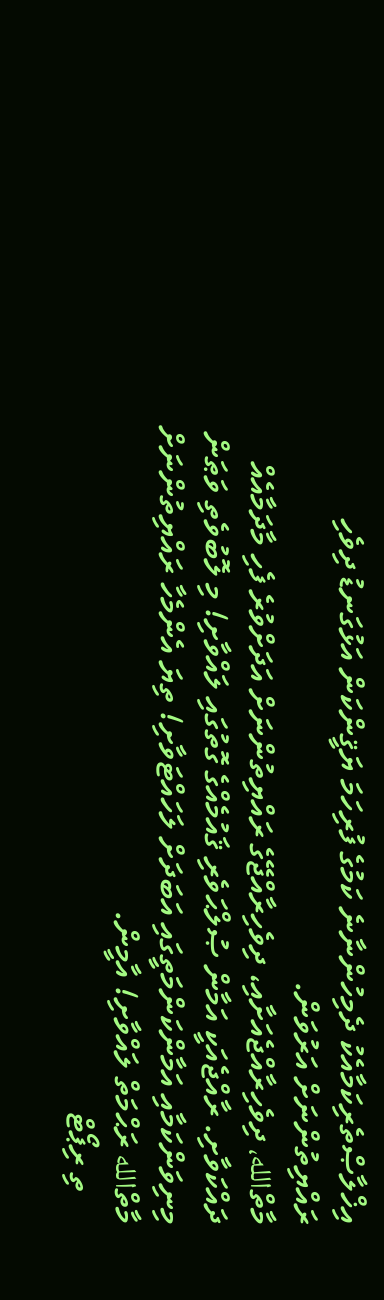އިޚްލާޞްތެރިކަމާއެކު ދެމިހުންނާނެ ކަމުގެ ފުރިހަމަ ޔަޤީންކަން އަޅުގަނޑު ދިވެހި ރައްޔިތުންނަށް އަރުވަން.
މާތްالله، ދިވެހިރާއްޖެއަށާއި، ދިވެހިރާއްޖޭގެ ރައްޔިތުންނަށް އަދަށްވުރެ ފެހި މާދަމާއެއް ދައްކަވާށި. ރާއްޖެއަކީ އަމާން ޞުލްޙަވެރި ޤައުމެއްގެ ގޮތުގައި ލައްވާށި! މި ލޮބުވެތި ވަޠަން މިނިވަންކަމާއި އަމާންކަންމަތީގައި އަބަދަށް ލަހައްޓަވާށި! ތިޔަ އެންމެހާ ރައްޔިތުންނަށް މާތްالله ރަޙްމަތް ލައްވާށި! އާމީން.
    ތި ރިޕޯޓް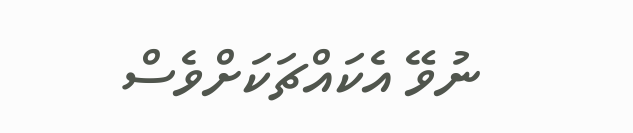ނުވޭ އެކައްޗަކަށްވެސް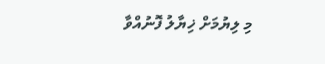މި ލިޔުމަށް ޚިޔާލު ފޮނުއްވާ